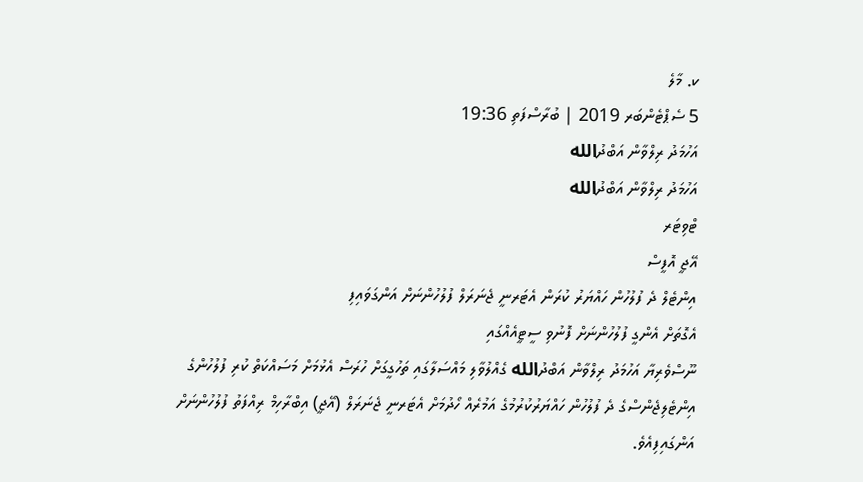ކ. މާލެ
5 ސެޕްޓެންބަރ 2019 | ބުރާސްފަތި 19:36
އަހުމަދު ރިލްވާން އަބްދުالله
އަހުމަދު ރިލްވާން އަބްދުالله
ޓްވިޓަރ
އޭޖީ އޮފީސް
އިންޓެލް ދެ ފުލުހުން ހައްޔަރު ކުރަން އެޓަރނީ ޖެނަރަލް ފުލުހުންނަށް އަންގަވައިފި
އެގޮތަށް އެންގީ ފުލުހުންނަށް ފޮނުވި ސީޓީއެއްގައި
ނޫސްވެރިޔާ އަހުމަދު ރިލްވާން އަބްދުالله ގެއްލުވާލި މައްސަލާގައި ތަހުގީގަށް ހުރަސް އެޅުމަށް މަސައްކަތް ކުރި ފުލުހުންގެ އިންޓެލިޖެންސްގެ ދެ ފުލުހުން ހައްޔަރުކުރުމުގެ އަމުރެއް ހޯދުމަށް އެޓަރނީ ޖެނަރަލް (އޭޖީ) އިބްރާހިމް ރިއްފަތު ފުލުހުންނަށް އަންގައިފިއެވެ.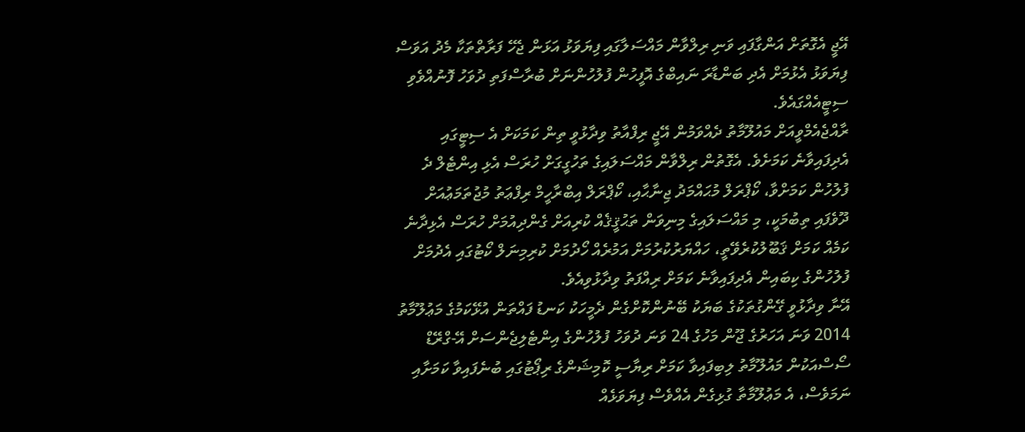އޭޖީ އެގޮތަށް އަންގާފައި ވަނި ރިލްވާން މައްސަލާގައި ފިޔަވަޅު އަޅަން ޖެހޭ ފަރާތްތަކާ މެދު އަވަސް ފިޔަވަޅު އެޅުމަށް އެދި ބަންޑާރަ ނައިބްގެ އޮފީހުން ފުލުހުންނަށް ބުރާސްފަތި ދުވަހު ފޮނުއްވެވި ސިޓީއެއްގައެވެ.
ރާއްޖެއެމްވީއަށް މައުލޫމާތު ދެއްވަމުން އޭޖީ ރިފްއާތު ވިދާޅުވީ ތިން ކަމަކަށް އެ ސިޓީގައި އެދިފައިވާނެ ކަމަށެވެ. އެގޮތުން ރިލްވާން މައްސަލައިގެ ތަހުގީގަށް ހުރަސް އެޅި އިންޓެލް ދެ ފުލުހުން ކަމަށްވާ، ކޯޕްރަލް މުޙައްމަދު ޖިނާޙާއި، ކޯޕްރަލް އިބްރާހީމް ރިފްޢަތު މުޖުތަމަޢުއަށް ދޫވެފައި ތިބުމަކީ، މި މައްސަލައިގެ މިނިވަން ތަޙުޤީޤެއް ކުރިއަށް ގެންދިއުމަށް ހުރަސް އެޅިދާނެ ކަމެއް ކަމަށް ޤަބޫލުކުރެވޭތީ، ހައްޔަރުކުރުމަށް އަމުރެއް ހޯދުމަށް ކުރިމިނަލް ކޯޓުގައި އެދުމަށް ފުލުހުންގެ ކިބައިން އެދިފައިވާނެ ކަމަށް ރިއްފަތު ވިދާޅުވިއެވެ.
އޭނާ ވިދާޅުވީ ގޭންގުތަކުގެ ބަޔަކު ބޭނުންކޮށްގެން ދެމީހަކު ކަނޑު ފައްތަން އުޅޭކަމުގެ މަޢުލޫމާތު 2014 ވަނަ އަހަރުގެ ޖޫން މަހުގެ 24 ވަނަ ދުވަހު ފުލުހުންގެ އިންޓެލިޖެންސަށް އޭ-ގްރޭޑް ސޯސްއަކުން މައުލޫމާތު ލިބިފައިވާ ކަމަށް ރިޔާސީ ކޮމިޝަންގެ ރިޕޯޓުގައި ބުނެފައިވާ ކަމަށާއި ނަމަވެސް، އެ މަޢުލޫމާތާ ގުޅިގެން އެއްވެސް ފިޔަވަޅެއް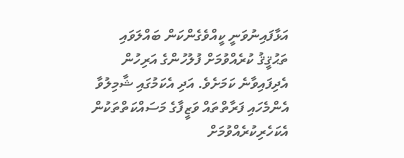އަޅާފައިނުވަނީ ކީއްވެގެންކަން ބައްލަވައި ތަޙުޤީޤު ކުރެއްވުމަށް ފުލުހުންގެ އަރިހުން އެދިފައިވާނެ ކަމަށެވެ. އަދި އެކަމުގައި ޝާމިލުވާ އެންމެހައި ފަރާތްތައް ވަޒީފާގެ މަސައްކަތްތަކުން އެކަހެރިކުރެއްވުމަށް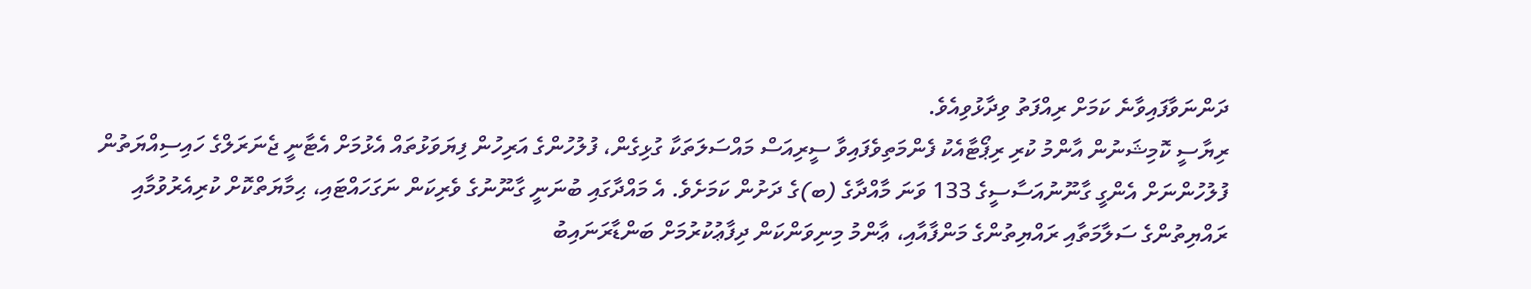ދަންނަވާފައިވާނެ ކަމަށް ރިއްފަތު ވިދާޅުވިއެވެ.
ރިޔާސީ ކޮމިޝަނުން އާންމު ކުރި ރިޕޯޓާއެކު ފެންމަތިވެފައިވާ ސީރިއަސް މައްސަލަތަކާ ގުޅިގެން، ފުލުހުންގެ އަރިހުން ފިޔަވަޅުތައް އެޅުމަށް އެޓާނީ ޖެނަރަލްގެ ހައިސިއްޔަތުން ފުލުހުންނަށް އެންގީ ގާނޫނުއަސާސީގެ 133 ވަނަ މާއްދާގެ (ބ)ގެ ދަށުން ކަމަށެވެ. އެ މައްދާގައި ބުނަނީ ގާނޫނުގެ ވެރިކަން ނަގަހައްޓައި، ޙިމާޔަތްކޮށް ކުރިއެރުވުމާއި ރައްޔިތުންގެ ސަލާމަތާއި ރައްޔިތުންގެ މަންފާއާއި، ޢާންމު މިނިވަންކަން ދިފާޢުކުރުމަށް ބަންޑާރަނައިބު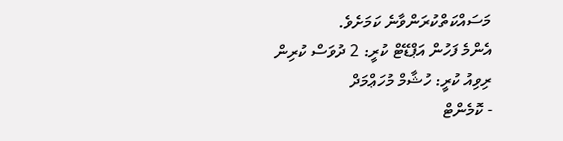މަސައްކަތްކުރަންވާނެ ކަމަށެވެ.
އެންމެ ފަހުން އަޕްޑޭޓް ކުރީ: 2 ދުވަސް ކުރިން
ރިވިއު ކުރީ: ހުޝާމް މުހަޢްމަދް
- ކޮމެންޓް